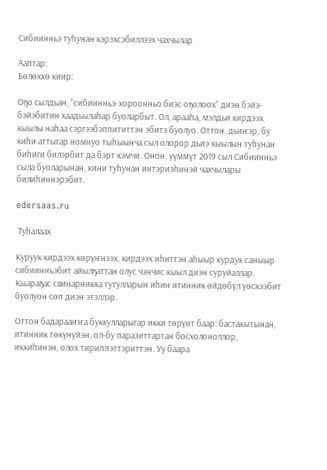Сибиинньэ туһунан кэрэхсэбиллээх чахчылар

Ааптар:
Бөлөххө киир:

Оҕо сылдьан, “сибиинньэ-хороонньо биэс оҕолоох” диэн бэйэ-бэйэбитин хаадьылаһар буоларбыт. Ол, арааһа, мэлдьи кирдээх кыылы наһаа сэргээбэппититтэн эбитэ буолуо. Оттон, дьиҥэр, бу киһи аттыгар номнуо тыһыынча сыл олорор дьиэ кыылын туһунан биһиги билэрбит да бэрт кэмчи. Онон, үүммүт 2019 сыл Сибиинньэ сыла буоларынан, кини туһунан интэриэһинэй чахчылары билиһиннэрэбит.

edersaas.ru

 Туһалаах

Куруук кирдээх көрүҥнээх, кирдээх иһиттэн аһыыр курдук саныыр сибиинньэбит айылҕаттан олус чэнчис кыыл диэн суруйаллар. Кыараҕас свинарникка тутулларын иһин итинник өйдөбүл үөскээбит буолуон сөп диэн этэллэр.

Оттон бадарааҥҥа буккулларыгар икки төрүөт баар: бастакытынан, итинник төкүнүйэн, ол-бу паразиттартан босхолоноллор, иккиһинэн, олох тириппэттэриттэн. Уу баара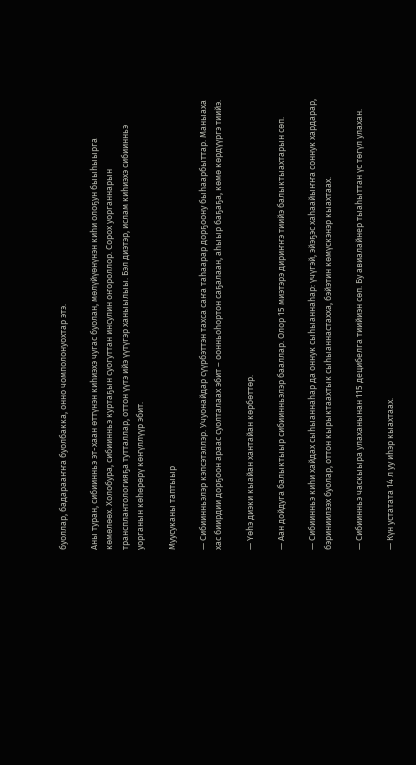буоллар, бадарааҥҥа буолбакка, онно чомполонуохтар этэ.

Аны туран, сибиинньэ эт-хаан өттүнэн киһиэхэ чугас буолан, мөлүйүөнүнэн киһи олоҕун быыһыырга көмөлөөх. Холобура, сибиинньэ куртаҕын суогуттан инсулин оҥороллор. Сорох уорганнарын трансплантологияҕа тутталлар, оттон үүтэ ийэ үүтүгэр ханыылыы. Бэл диэтэр, ислам киһиэхэ сибиинньэ уорганын көһөрөрү көҥүллүүр эбит.

Муусуканы таптыыр

— Сибиинньэлэр кэпсэтэллэр. Учуонайдар сүүрбэттэн тахса саҥа таһаарар дорҕоону быһаарбыттар. Маныаха хас биирдии дорҕоон араас суолталаах эбит – оонньоһортон саҕалаан, аһыыр баҕаҕа, көмө көрдүүргэ тиийэ.

— Үөһэ диэки кыайан хантайан көрбөттөр.

— Аан дойдуга балыктыыр сибиинньэлэр бааллар. Олор 15 миэтэрэ дириҥҥэ тиийэ балыктыахтарын сөп.

— Сибиинньэ киһи хайдах сыһыаннаһар да оннук сыһыаннаһар: үчүгэй, эйэҕэс хаһаайыҥҥа соннук хардарар, бэриниилээх буолар, оттон кырыктаахтык сыһыаннастахха, бэйэтин көмүскэнэр кыахтаах.

— Сибиинньэ часкыыра улаханынан 115 децибелга тиийиэн сөп. Бу авиалайнер тыаһыттан үс төгүл улахан.

— Күн устатата 14 л уу иһэр кыахтаах.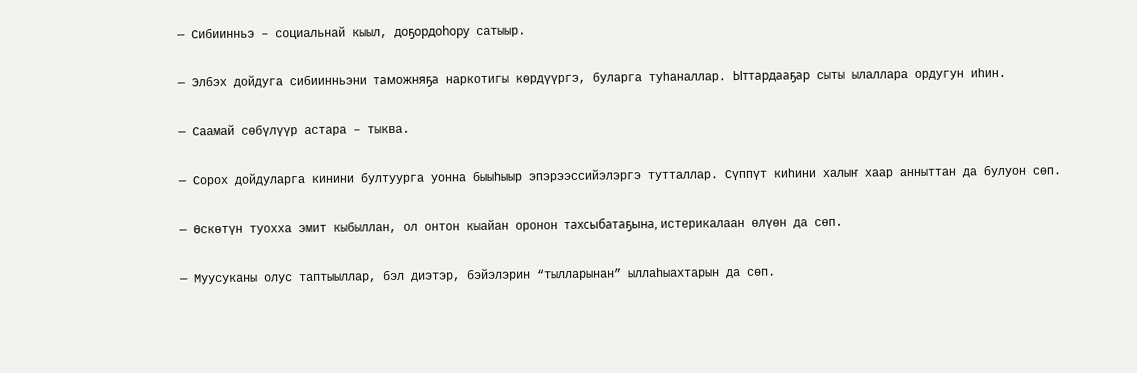— Сибиинньэ – социальнай кыыл, доҕордоһору сатыыр.

— Элбэх дойдуга сибиинньэни таможняҕа наркотигы көрдүүргэ, буларга туһаналлар. Ыттардааҕар сыты ылаллара ордугун иһин.

— Саамай сөбүлүүр астара – тыква.

— Сорох дойдуларга кинини бултуурга уонна быыһыыр эпэрээссийэлэргэ тутталлар. Сүппүт киһини халыҥ хаар анныттан да булуон сөп.

— Өскөтүн туохха эмит кыбыллан, ол онтон кыайан оронон тахсыбатаҕына, истерикалаан өлүөн да сөп.

— Муусуканы олус таптыыллар, бэл диэтэр, бэйэлэрин “тылларынан” ыллаһыахтарын да сөп.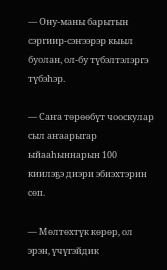— Ону-маны барытын сэргиир-сэҥээрэр кыыл буолан, ол-бу түбэлтэлэргэ түбэһэр.

— Саҥа төрөөбүт чооскулар сыл аҥаарыгар ыйааһыннарын 100 киилэҕэ диэри эбиэхтэрин сөп.

— Мөлтөхтүк көрөр, ол эрэн, үчүгэйдик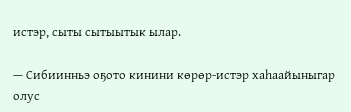истэр, сыты сытыытык ылар.

— Сибиинньэ оҕото кинини көрөр-истэр хаһаайыныгар олус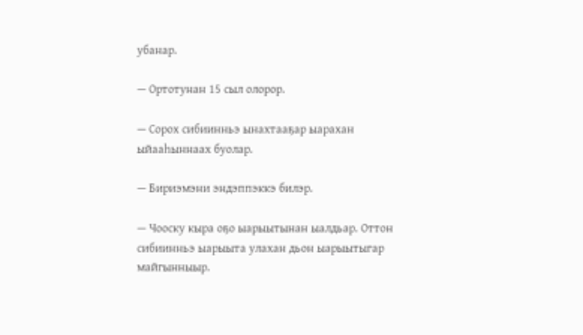убанар.

— Ортотунан 15 сыл олорор.

— Сорох сибиинньэ ынахтааҕар ыарахан ыйааһыннаах буолар.

— Бириэмэни эндэппэккэ билэр.

— Чооску кыра оҕо ыарыытынан ыалдьар. Оттон сибиинньэ ыарыыта улахан дьон ыарыытыгар майгынныыр.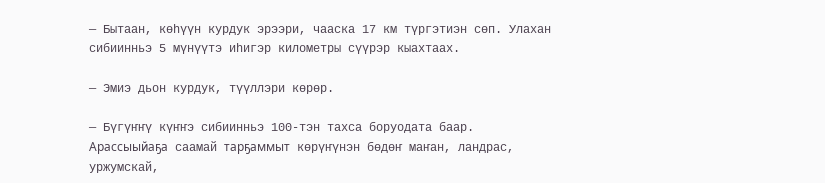— Бытаан, көһүүн курдук эрээри, чааска 17 км түргэтиэн сөп. Улахан сибиинньэ 5 мүнүүтэ иһигэр километры сүүрэр кыахтаах.

— Эмиэ дьон курдук, түүллэри көрөр.

— Бүгүҥҥү күҥҥэ сибиинньэ 100-тэн тахса боруодата баар. Арассыыйаҕа саамай тарҕаммыт көрүҥүнэн бөдөҥ маҥан, ландрас, уржумскай,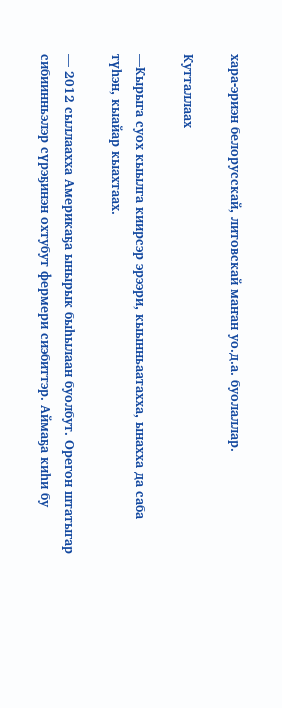хара-эриэн белорусскай, литовскай маҥан уо.д.а. буолаллар.

Кутталлаах

—Кырыга суох кыылга киирсэр эрээри, кыынньаатахха, ынахха да саба түһэн, кыайар кыахтаах.

— 2012 сыллаахха Америкаҕа ынырык быһылаан буолбут. Орегон штатыгар сибиинньэлэр сүрэҕинэн охтубут фермери сиэбиттэр. Аймаҕа киһи бу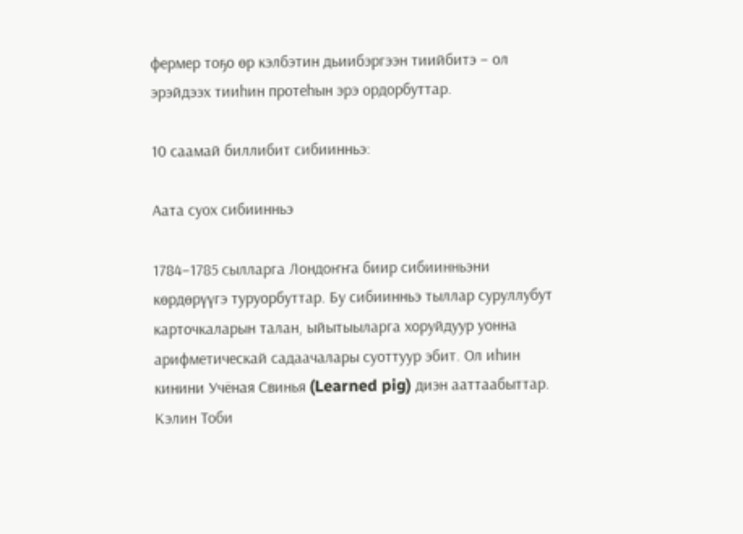фермер тоҕо өр кэлбэтин дьиибэргээн тиийбитэ – ол эрэйдээх тииһин протеһын эрэ ордорбуттар.

10 саамай биллибит сибиинньэ:

Аата суох сибиинньэ

1784–1785 сылларга Лондоҥҥа биир сибиинньэни көрдөрүүгэ туруорбуттар. Бу сибиинньэ тыллар суруллубут карточкаларын талан, ыйытыыларга хоруйдуур уонна арифметическай садаачалары суоттуур эбит. Ол иһин кинини Учёная Свинья (Learned pig) диэн ааттаабыттар. Кэлин Тоби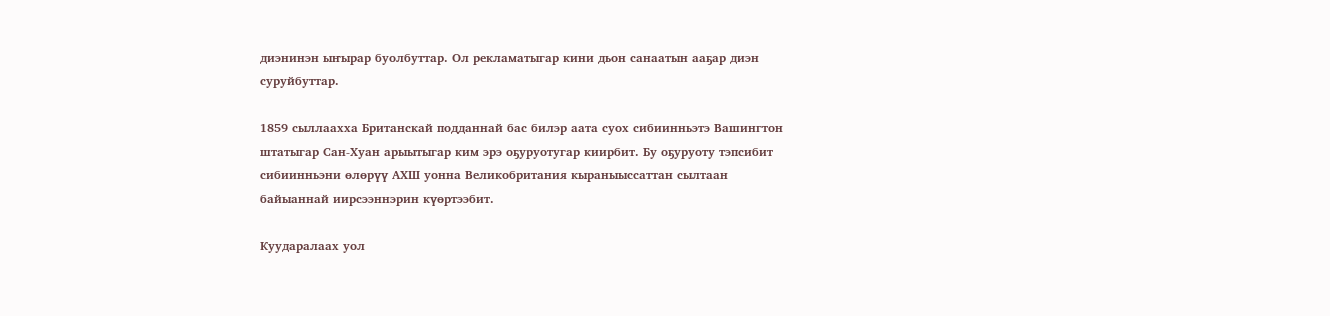диэнинэн ыҥырар буолбуттар. Ол рекламатыгар кини дьон санаатын ааҕар диэн суруйбуттар.

1859 сыллаахха Британскай подданнай бас билэр аата суох сибиинньэтэ Вашингтон штатыгар Сан-Хуан арыытыгар ким эрэ оҕуруотугар киирбит. Бу оҕуруоту тэпсибит сибиинньэни өлөрүү АХШ уонна Великобритания кыраныыссаттан сылтаан байыаннай иирсээннэрин күөртээбит.

Куударалаах уол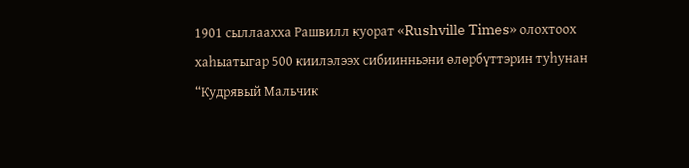1901 сыллаахха Рашвилл куорат «Rushville Times» олохтоох хаһыатыгар 500 киилэлээх сибиинньэни өлөрбүттэрин туһунан “Кудрявый Мальчик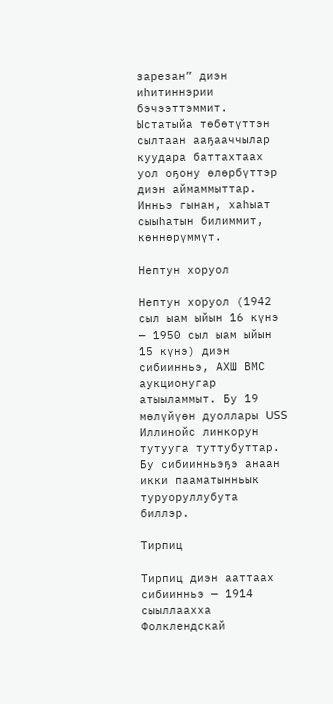зарезан” диэн иһитиннэрии бэчээттэммит. Ыстатыйа төбөтүттэн сылтаан ааҕааччылар куудара баттахтаах уол оҕону өлөрбүттэр диэн аймаммыттар. Инньэ гынан, хаһыат сыыһатын билиммит, көннөрүммүт.

Нептун хоруол

Нептун хоруол (1942 сыл ыам ыйын 16 күнэ — 1950 сыл ыам ыйын 15 күнэ) диэн сибиинньэ, АХШ ВМС аукционугар атыыламмыт. Бу 19 мөлүйүөн дуоллары USS Иллинойс линкорун тутууга туттубуттар. Бу сибиинньэҕэ анаан икки пааматынньык туруоруллубута биллэр.

Тирпиц

Тирпиц диэн ааттаах сибиинньэ — 1914 сыыллаахха Фолклендскай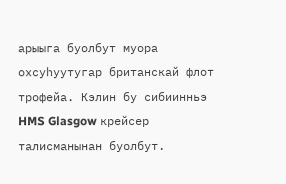арыыга буолбут муора охсуһуутугар британскай флот трофейа. Кэлин бу сибиинньэ HMS Glasgow крейсер талисманынан буолбут.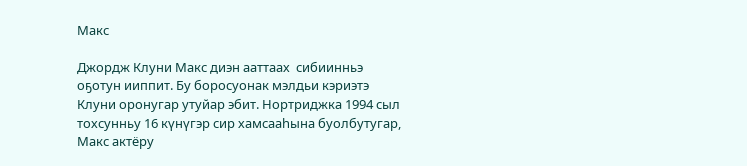Макс

Джордж Клуни Макс диэн ааттаах  сибиинньэ оҕотун ииппит. Бу боросуонак мэлдьи кэриэтэ Клуни оронугар утуйар эбит. Нортриджка 1994 сыл тохсунньу 16 күнүгэр сир хамсааһына буолбутугар, Макс актёру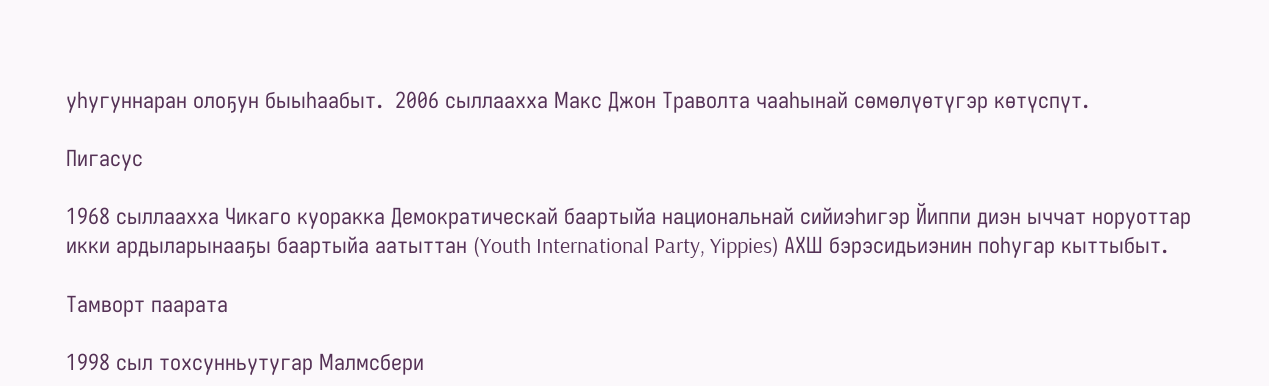уһугуннаран олоҕун быыһаабыт.  2006 сыллаахха Макс Джон Траволта чааһынай сөмөлүөтүгэр көтүспүт.

Пигасус

1968 сыллаахха Чикаго куоракка Демократическай баартыйа национальнай сийиэһигэр Йиппи диэн ыччат норуоттар икки ардыларынааҕы баартыйа аатыттан (Youth International Party, Yippies) АХШ бэрэсидьиэнин поһугар кыттыбыт.

Тамворт паарата

1998 сыл тохсунньутугар Малмсбери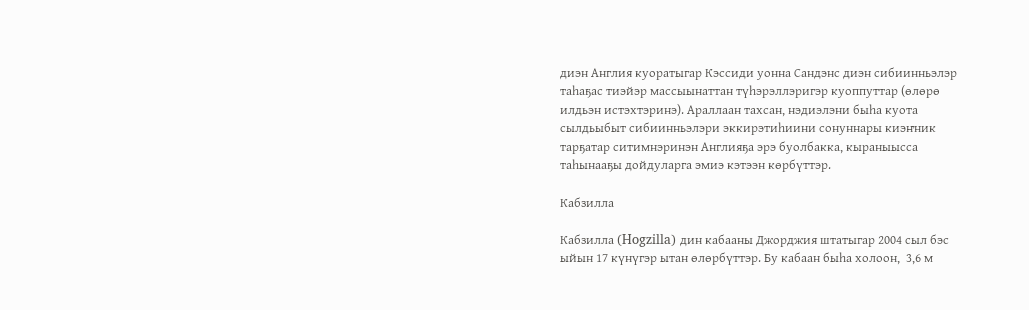диэн Англия куоратыгар Кэссиди уонна Сандэнс диэн сибиинньэлэр таһаҕас тиэйэр массыынаттан түһэрэллэригэр куоппуттар (өлөрө илдьэн истэхтэринэ). Араллаан тахсан, нэдиэлэни быһа куота сылдьыбыт сибиинньэлэри эккирэтиһиини сонуннары киэҥник тарҕатар ситимнэринэн Англияҕа эрэ буолбакка, кыраныысса таһынааҕы дойдуларга эмиэ кэтээн көрбүттэр.

Кабзилла

Кабзилла (Hogzilla) дин кабааны Джорджия штатыгар 2004 сыл бэс ыйын 17 күнүгэр ытан өлөрбүттэр. Бу кабаан быһа холоон,  3,6 м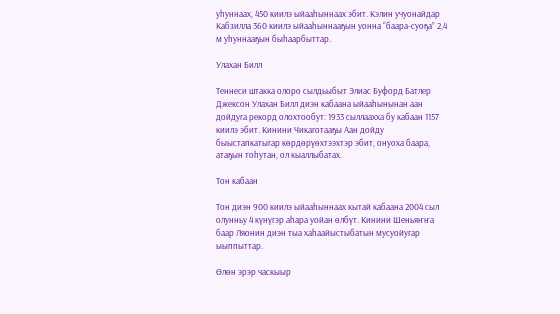уһуннаах, 450 киилэ ыйааһыннаах эбит. Кэлин учуонайдар Кабзилла 360 киилэ ыйааһыннааҕын уонна “баара-суоҕа” 2,4 м уһуннааҕын быһаарбыттар.

Улахан Билл

Теннеси штакка олоро сылдьыбыт Элиас Буфорд Батлер Джексон Улахан Билл диэн кабаана ыйааһынынан аан дойдуга рекорд олохтообут: 1933 сыллаахха бу кабаан 1157 киилэ эбит. Кинини Чикаготааҕы Аан дойду быыстапкатыгар көрдөрүөхтээхтэр эбит, онуоха баара, атаҕын тоһутан, ол кыаллыбатах.

Тон кабаан

Тон диэн 900 киилэ ыйааһыннаах кытай кабаана 2004 сыл олунньу 4 күнүгэр аһара уойан өлбүт. Кинини Шеньяҥҥа баар Ляонин диэн тыа хаһаайыстыбатын мусуойугар ыыппыттар.

Өлөн эрэр часкыыр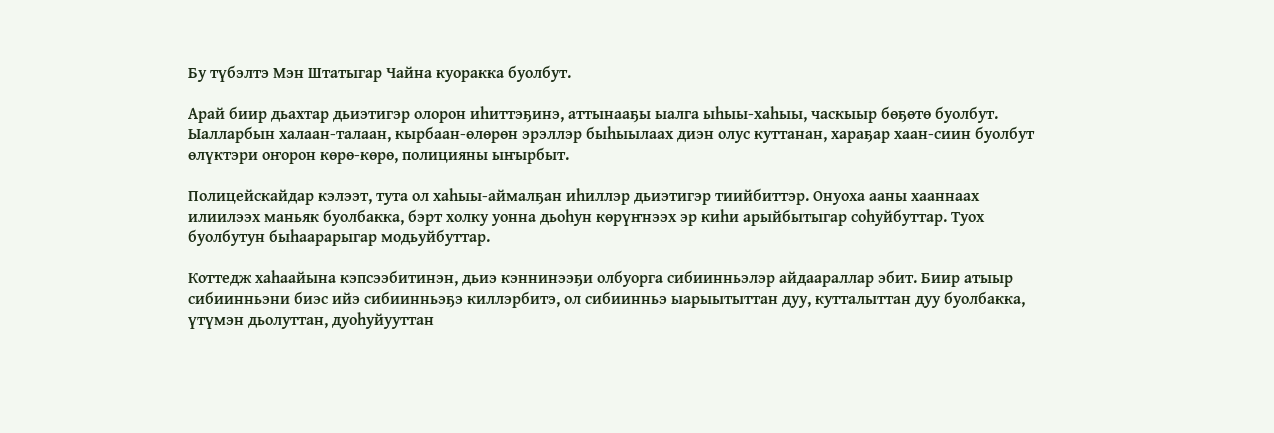Бу түбэлтэ Мэн Штатыгар Чайна куоракка буолбут.

Арай биир дьахтар дьиэтигэр олорон иһиттэҕинэ, аттынааҕы ыалга ыһыы-хаһыы, часкыыр бөҕөтө буолбут. Ыалларбын халаан-талаан, кырбаан-өлөрөн эрэллэр быһыылаах диэн олус куттанан, хараҕар хаан-сиин буолбут өлүктэри оҥорон көрө-көрө, полицияны ыҥырбыт.

Полицейскайдар кэлээт, тута ол хаһыы-аймалҕан иһиллэр дьиэтигэр тиийбиттэр. Онуоха ааны хааннаах илиилээх маньяк буолбакка, бэрт холку уонна дьоһун көрүҥнээх эр киһи арыйбытыгар соһуйбуттар. Туох буолбутун быһаарарыгар модьуйбуттар.

Коттедж хаһаайына кэпсээбитинэн, дьиэ кэннинээҕи олбуорга сибиинньэлэр айдаараллар эбит. Биир атыыр сибиинньэни биэс ийэ сибиинньэҕэ киллэрбитэ, ол сибиинньэ ыарыытыттан дуу, кутталыттан дуу буолбакка, үтүмэн дьолуттан, дуоһуйууттан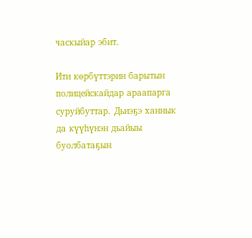часкыйар эбит.

Ити көрбүттэрин барытын полицейскайдар араапарга суруйбуттар. Дьиэҕэ ханнык да күүһүнэн дьайыы буолбатаҕын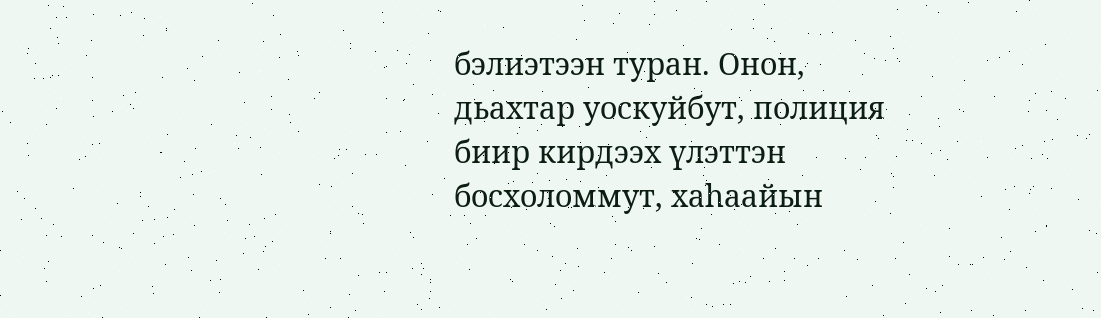бэлиэтээн туран. Онон, дьахтар уоскуйбут, полиция биир кирдээх үлэттэн босхоломмут, хаһаайын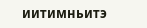иитимньитэ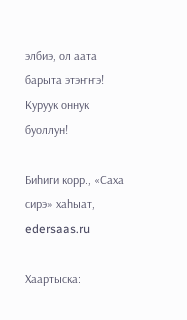элбиэ, ол аата барыта этэҥҥэ! Куруук оннук буоллун!

Биһиги корр., «Саха сирэ» хаһыат, edersaas.ru

Хаартыска: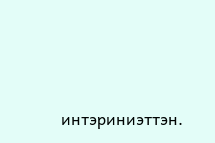интэриниэттэн.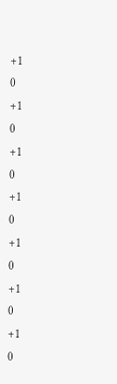+1
0
+1
0
+1
0
+1
0
+1
0
+1
0
+1
0